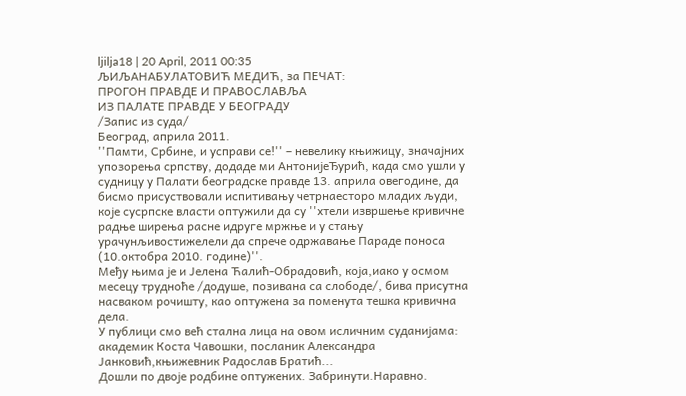ljilja18 | 20 April, 2011 00:35
ЉИЉАНАБУЛАТОВИЋ МЕДИЋ, за ПЕЧАТ:
ПРОГОН ПРАВДЕ И ПРАВОСЛАВЉА
ИЗ ПАЛАТЕ ПРАВДЕ У БЕОГРАДУ
/Запис из суда/
Београд, априла 2011.
''Памти, Србине, и усправи се!'' – невелику књижицу, значајних упозорења српству, додаде ми АнтонијеЂурић, када смо ушли у судницу у Палати београдске правде 13. априла овегодине, да бисмо присуствовали испитивању четрнаесторо младих људи, које сусрпске власти оптужили да су ''хтели извршење кривичне радње ширења расне идруге мржње и у стању урачунљивостижелели да спрече одржавање Параде поноса (10.октобра 2010. године)''.
Међу њима је и Јелена Ћалић-Обрадовић, која,иако у осмом месецу трудноће /додуше, позивана са слободе/, бива присутна насваком рочишту, као оптужена за поменута тешка кривична дела.
У публици смо већ стална лица на овом исличним суданијама: академик Коста Чавошки, посланик Александра Јанковић,књижевник Радослав Братић...
Дошли по двоје родбине оптужених. Забринути.Наравно.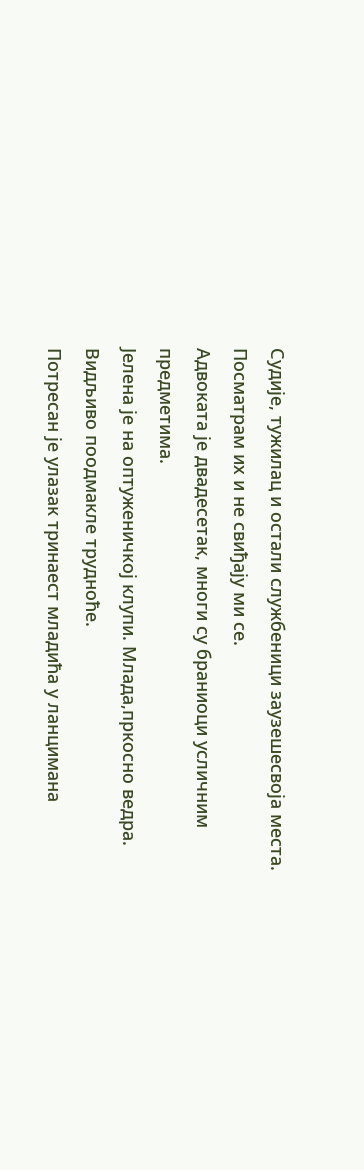Судије, тужилац и остали службеници заузешесвоја места. Посматрам их и не свиђају ми се.
Адвоката је двадесетак, многи су браниоци усличним предметима.
Јелена је на оптуженичкој клупи. Млада,пркосно ведра. Видљиво поодмакле трудноће.
Потресан је улазак тринаест младића у ланцимана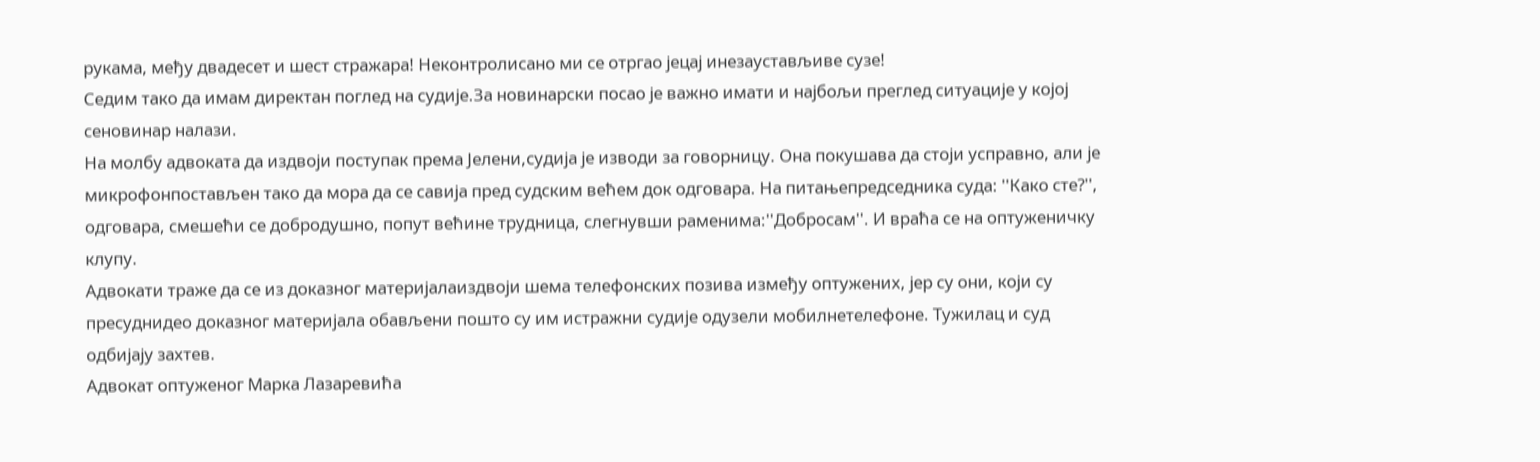рукама, међу двадесет и шест стражара! Неконтролисано ми се отргао јецај инезаустављиве сузе!
Седим тако да имам директан поглед на судије.За новинарски посао је важно имати и најбољи преглед ситуације у којој сеновинар налази.
На молбу адвоката да издвоји поступак према Јелени,судија је изводи за говорницу. Она покушава да стоји усправно, али је микрофонпостављен тако да мора да се савија пред судским већем док одговара. На питањепредседника суда: ''Како сте?'', одговара, смешећи се добродушно, попут већине трудница, слегнувши раменима:''Добросам''. И враћа се на оптуженичку клупу.
Адвокати траже да се из доказног материјалаиздвоји шема телефонских позива између оптужених, јер су они, који су пресуднидео доказног материјала обављени пошто су им истражни судије одузели мобилнетелефоне. Тужилац и суд одбијају захтев.
Адвокат оптуженог Марка Лазаревића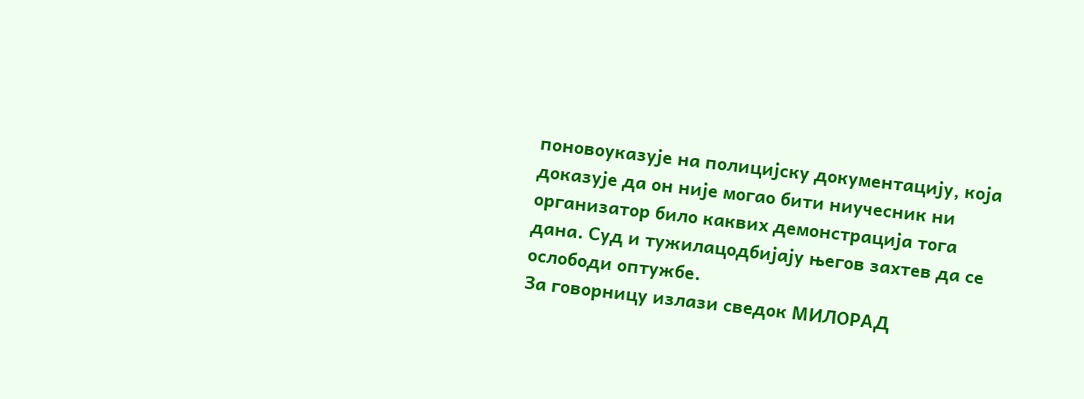поновоуказује на полицијску документацију, која доказује да он није могао бити ниучесник ни организатор било каквих демонстрација тога дана. Суд и тужилацодбијају његов захтев да се ослободи оптужбе.
За говорницу излази сведок МИЛОРАД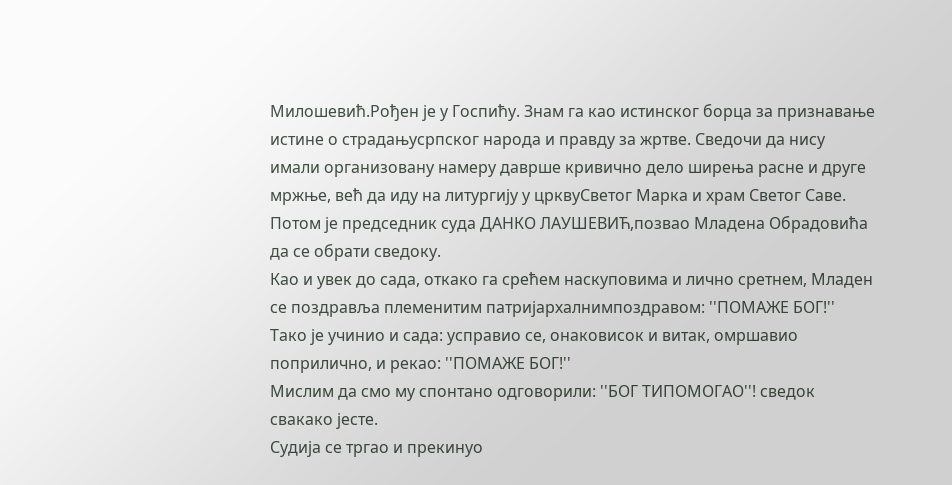Милошевић.Рођен је у Госпићу. Знам га као истинског борца за признавање истине о страдањусрпског народа и правду за жртве. Сведочи да нису имали организовану намеру даврше кривично дело ширења расне и друге мржње, већ да иду на литургију у црквуСветог Марка и храм Светог Саве.
Потом је председник суда ДАНКО ЛАУШЕВИЋ,позвао Младена Обрадовића да се обрати сведоку.
Као и увек до сада, откако га срећем наскуповима и лично сретнем, Младен се поздравља племенитим патријархалнимпоздравом: ''ПОМАЖЕ БОГ!''
Тако је учинио и сада: усправио се, онаковисок и витак, омршавио поприлично, и рекао: ''ПОМАЖЕ БОГ!''
Мислим да смо му спонтано одговорили: ''БОГ ТИПОМОГАО''! сведок свакако јесте.
Судија се тргао и прекинуо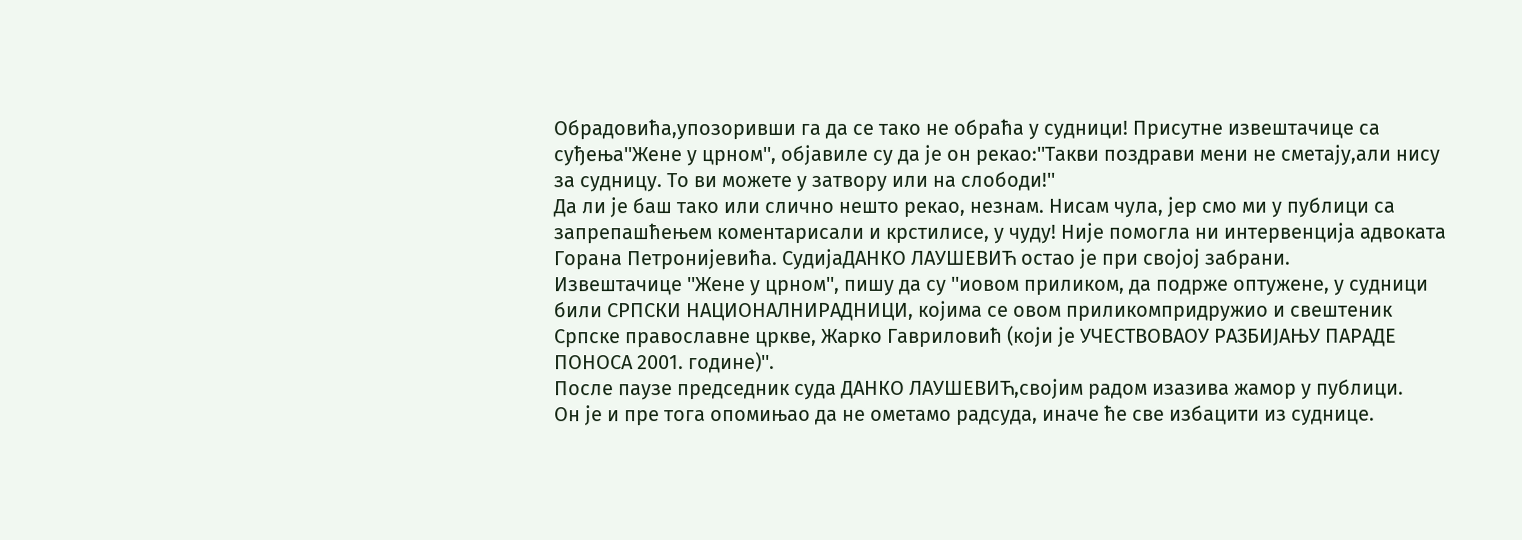Обрадовића,упозоривши га да се тако не обраћа у судници! Присутне извештачице са суђења''Жене у црном'', објавиле су да је он рекао:''Такви поздрави мени не сметају,али нису за судницу. То ви можете у затвору или на слободи!''
Да ли је баш тако или слично нешто рекао, незнам. Нисам чула, јер смо ми у публици са запрепашћењем коментарисали и крстилисе, у чуду! Није помогла ни интервенција адвоката Горана Петронијевића. СудијаДАНКО ЛАУШЕВИЋ остао је при својој забрани.
Извештачице ''Жене у црном'', пишу да су ''иовом приликом, да подрже оптужене, у судници били СРПСКИ НАЦИОНАЛНИРАДНИЦИ, којима се овом приликомпридружио и свештеник Српске православне цркве, Жарко Гавриловић (који је УЧЕСТВОВАОУ РАЗБИЈАЊУ ПАРАДЕ ПОНОСА 2001. године)''.
После паузе председник суда ДАНКО ЛАУШЕВИЋ,својим радом изазива жамор у публици.
Он је и пре тога опомињао да не ометамо радсуда, иначе ће све избацити из суднице.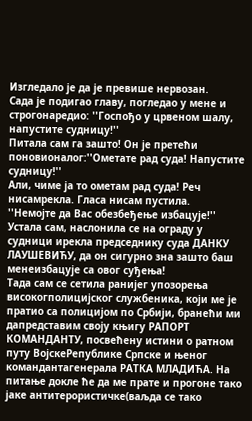Изгледало је да је превише нервозан.
Сада је подигао главу, погледао у мене и строгонаредио: ''Госпођо у црвеном шалу, напустите судницу!''
Питала сам га зашто! Он је претећи поновионалог:''Ометате рад суда! Напустите судницу!''
Али, чиме ја то ометам рад суда! Реч нисамрекла. Гласа нисам пустила.
''Немојте да Вас обезбеђење избацује!''
Устала сам, наслонила се на ограду у судници ирекла председнику суда ДАНКУ ЛАУШЕВИЋУ, да он сигурно зна зашто баш менеизбацује са овог суђења!
Тада сам се сетила ранијег упозорења високогполицијског службеника, који ме је пратио са полицијом по Србији, бранећи ми дапредставим своју књигу РАПОРТ КОМАНДАНТУ, посвећену истини о ратном путу ВојскеРепублике Српске и њеног командантагенерала РАТКА МЛАДИЋА. На питање докле ће да ме прате и прогоне тако јаке антитерористичке(ваљда се тако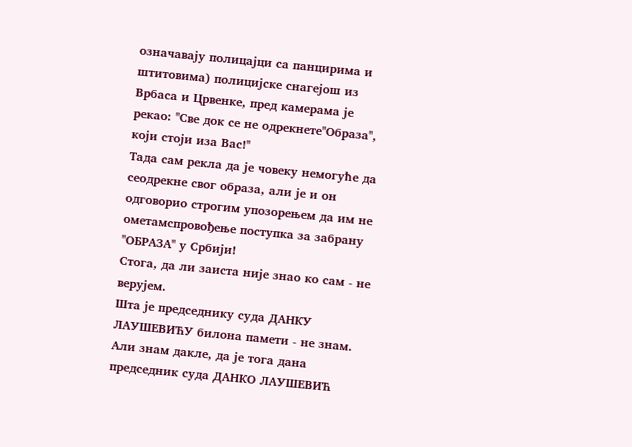означавају полицајци са панцирима и штитовима) полицијске снагејош из Врбаса и Црвенке, пред камерама је рекао: ''Све док се не одрекнете''Образа'', који стоји иза Вас!''
Тада сам рекла да је човеку немогуће да сеодрекне свог образа, али је и он одговорио строгим упозорењем да им не ометамспровођење поступка за забрану ''ОБРАЗА'' у Србији!
Стога, да ли заиста није знао ко сам - не верујем.
Шта је председнику суда ДАНКУ ЛАУШЕВИЋУ билона памети - не знам.
Али знам дакле, да је тога дана председник суда ДАНКО ЛАУШЕВИЋ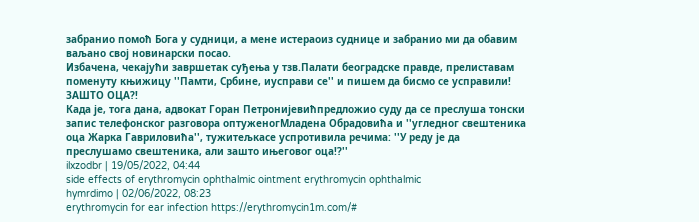забранио помоћ Бога у судници, а мене истераоиз суднице и забранио ми да обавим ваљано свој новинарски посао.
Избачена, чекајући завршетак суђења у тзв.Палати београдске правде, прелиставам поменуту књижицу ''Памти, Србине, иусправи се'' и пишем да бисмо се усправили!
ЗАШТО ОЦА?!
Када је, тога дана, адвокат Горан Петронијевићпредложио суду да се преслуша тонски запис телефонског разговора оптуженогМладена Обрадовића и ''угледног свештеника оца Жарка Гавриловића'', тужитељкасе успротивила речима: ''У реду је да преслушамо свештеника, али зашто ињеговог оца!?''
ilxzodbr | 19/05/2022, 04:44
side effects of erythromycin ophthalmic ointment erythromycin ophthalmic
hymrdimo | 02/06/2022, 08:23
erythromycin for ear infection https://erythromycin1m.com/#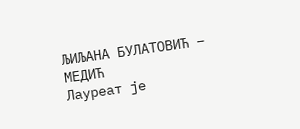ЉИЉАНА БУЛАТОВИЋ – МЕДИЋ
Лауреат је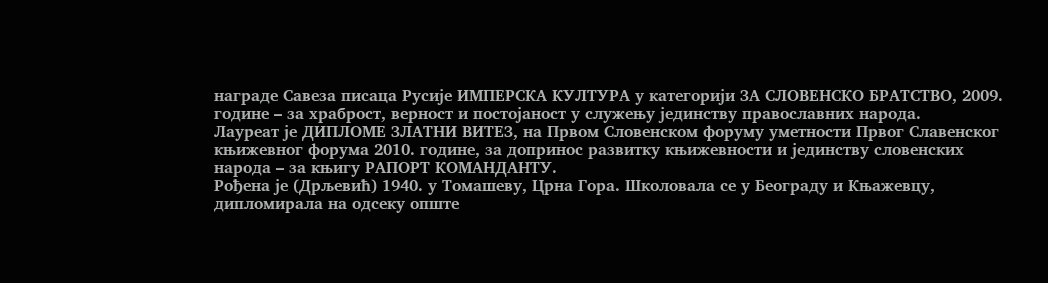награде Савеза писаца Русије ИМПЕРСКА КУЛТУРА у категорији ЗА СЛОВЕНСКО БРАТСТВО, 2009. године – за храброст, верност и постојаност у служењу јединству православних народа.
Лауреат је ДИПЛОМЕ ЗЛАТНИ ВИТЕЗ, на Првом Словенском форуму уметности Првог Славенског књижевног форума 2010. године, за допринос развитку књижевности и јединству словенских народа – за књигу РАПОРТ КОМАНДАНТУ.
Рођена је (Дрљевић) 1940. у Томашеву, Црна Гора. Школовала се у Београду и Књажевцу, дипломирала на одсеку опште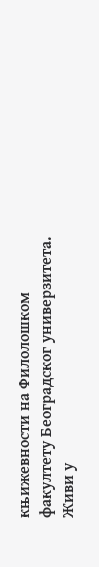књижевности на Филолошком факултету Београдског универзитета. Живи у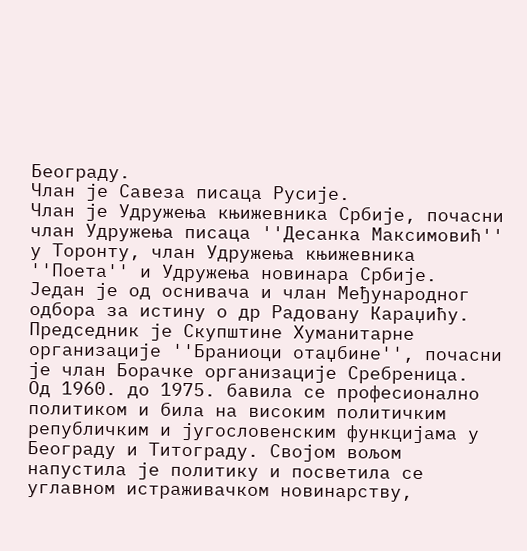Београду.
Члан је Савеза писаца Русије.
Члан је Удружења књижевника Србије, почасни члан Удружења писаца ''Десанка Максимовић'' у Торонту, члан Удружења књижевника ''Поета'' и Удружења новинара Србије.
Један је од оснивача и члан Међународног одбора за истину о др Радовану Караџићу.
Председник је Скупштине Хуманитарне организације ''Браниоци отаџбине'', почасни је члан Борачке организације Сребреница.
Од 1960. до 1975. бавила се професионално политиком и била на високим политичким републичким и југословенским функцијама у Београду и Титограду. Својом вољом напустила је политику и посветила се углавном истраживачком новинарству,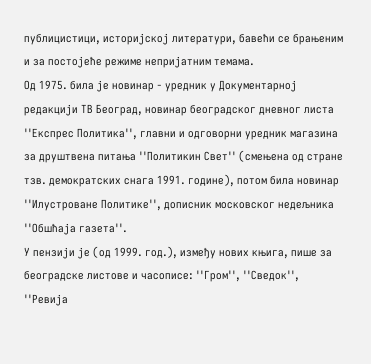публицистици, историјској литератури, бавећи се брањеним и за постојеће режиме непријатним темама.
Од 1975. била је новинар - уредник у Документарној редакцији ТВ Београд, новинар београдског дневног листа ''Експрес Политика'', главни и одговорни уредник магазина за друштвена питања ''Политикин Свет'' (смењена од стране тзв. демократских снага 1991. године), потом била новинар ''Илустроване Политике'', дописник московског недељника ''Обшћаја газета''.
У пензији је (од 1999. год.), између нових књига, пише за београдске листове и часописе: ''Гром'', ''Сведок'', ''Ревија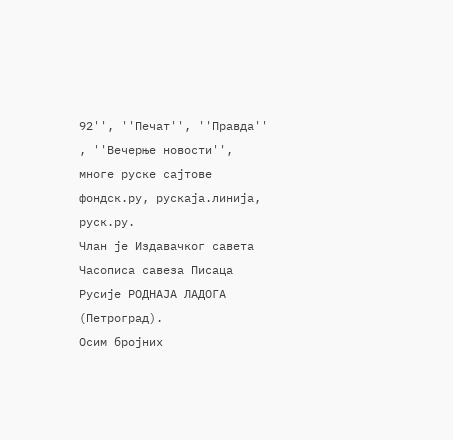92'', ''Печат'', ''Правда'' , ''Вечерње новости'', многе руске сајтове фондск.ру, рускаја.линија, руск.ру.
Члан је Издавачког савета Часописа савеза Писаца Русије РОДНАЈА ЛАДОГА (Петроград).
Осим бројних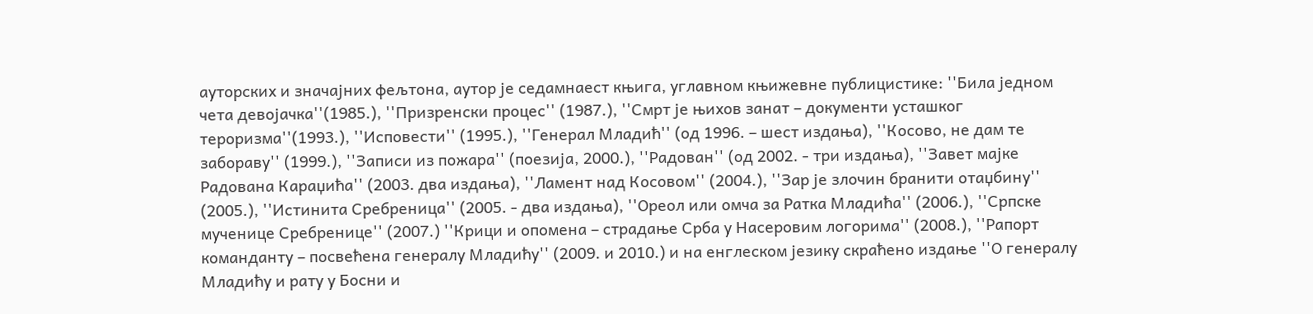ауторских и значајних фељтона, аутор је седамнаест књига, углавном књижевне публицистике: ''Била једном чета девојачка''(1985.), ''Призренски процес'' (1987.), ''Смрт је њихов занат – документи усташког тероризма''(1993.), ''Исповести'' (1995.), ''Генерал Младић'' (од 1996. – шест издања), ''Косово, не дам те забораву'' (1999.), ''Записи из пожара'' (поезија, 2000.), ''Радован'' (од 2002. - три издања), ''Завет мајке Радована Караџића'' (2003. два издања), ''Ламент над Косовом'' (2004.), ''Зар је злочин бранити отаџбину'' (2005.), ''Истинита Сребреница'' (2005. - два издања), ''Ореол или омча за Ратка Младића'' (2006.), ''Српске мученице Сребренице'' (2007.) ''Крици и опомена – страдање Срба у Насеровим логорима'' (2008.), ''Рапорт команданту – посвећена генералу Младићу'' (2009. и 2010.) и на енглеском језику скраћено издање ''О генералу Младићу и рату у Босни и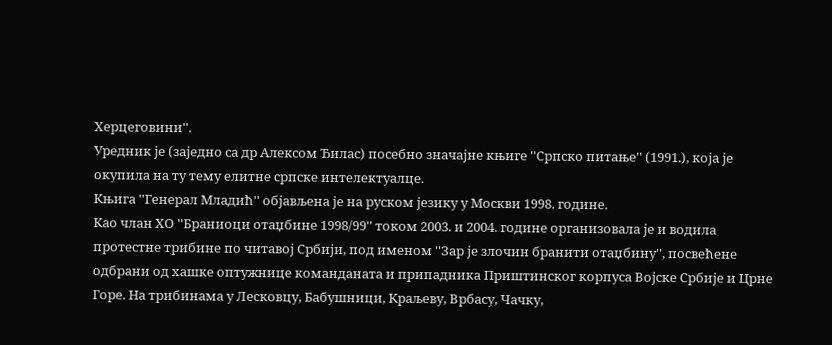Херцеговини''.
Уредник је (заједно са др Алексом Ђилас) посебно значајне књиге ''Српско питање'' (1991.), која је окупила на ту тему елитне српске интелектуалце.
Књига ''Генерал Младић'' објављена је на руском језику у Москви 1998. године.
Као члан ХО ''Браниоци отаџбине 1998/99'' током 2003. и 2004. године организовала је и водила протестне трибине по читавој Србији, под именом ''Зар је злочин бранити отаџбину'', посвећене одбрани од хашке оптужнице команданата и припадника Приштинског корпуса Војске Србије и Црне Горе. На трибинама у Лесковцу, Бабушници, Краљеву, Врбасу, Чачку,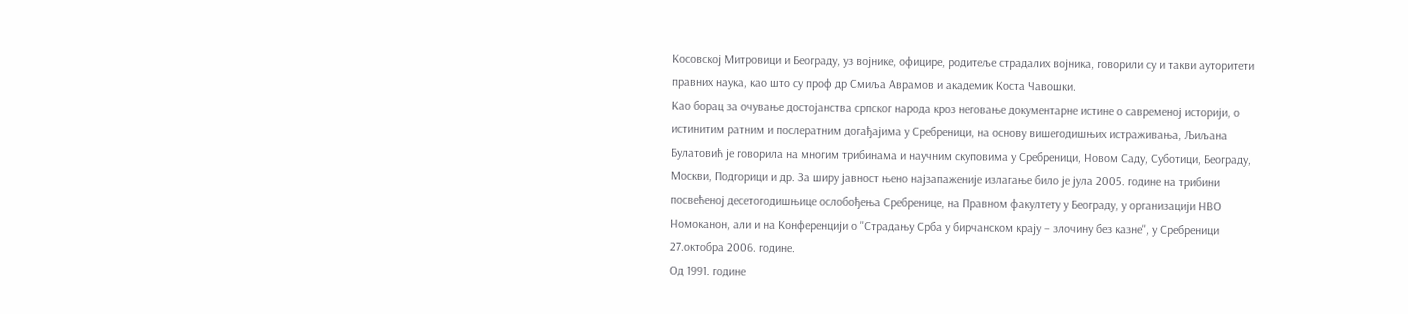Косовској Митровици и Београду, уз војнике, официре, родитеље страдалих војника, говорили су и такви ауторитети правних наука, као што су проф др Смиља Аврамов и академик Коста Чавошки.
Као борац за очување достојанства српског народа кроз неговање документарне истине о савременој историји, о истинитим ратним и послератним догађајима у Сребреници, на основу вишегодишњих истраживања, Љиљана Булатовић је говорила на многим трибинама и научним скуповима у Сребреници, Новом Саду, Суботици, Београду, Москви, Подгорици и др. За ширу јавност њено најзапаженије излагање било је јула 2005. године на трибини посвећеној десетогодишњице ослобођења Сребренице, на Правном факултету у Београду, у организацији НВО Номоканон, али и на Конференцији о ''Страдању Срба у бирчанском крају – злочину без казне'', у Сребреници 27.октобра 2006. године.
Од 1991. године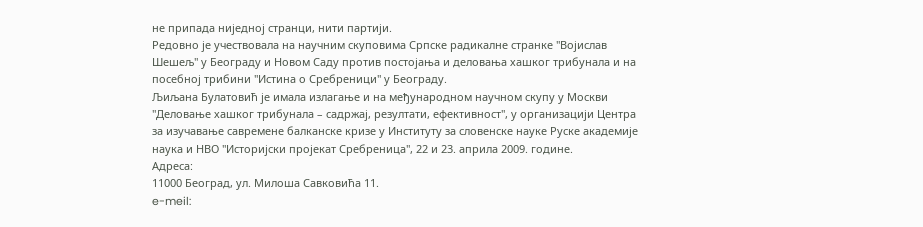не припада ниједној странци, нити партији.
Редовно је учествовала на научним скуповима Српске радикалне странке ''Војислав Шешељ'' у Београду и Новом Саду против постојања и деловања хашког трибунала и на посебној трибини ''Истина о Сребреници'' у Београду.
Љиљана Булатовић је имала излагање и на међународном научном скупу у Москви ''Деловање хашког трибунала – садржај, резултати, ефективност'', у организацији Центра за изучавање савремене балканске кризе у Институту за словенске науке Руске академије наука и НВО ''Историјски пројекат Сребреница'', 22 и 23. априла 2009. године.
Адреса:
11000 Београд, ул. Милоша Савковића 11.
e-meil: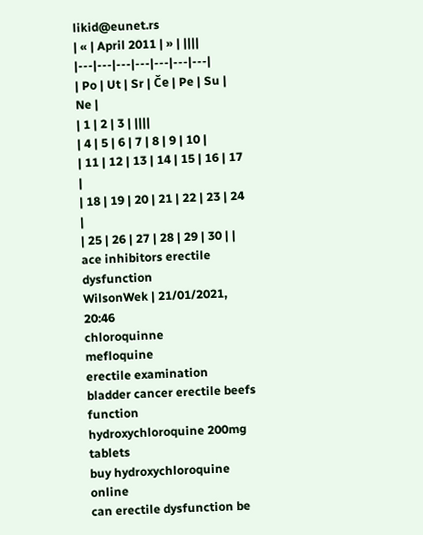likid@eunet.rs
| « | April 2011 | » | ||||
|---|---|---|---|---|---|---|
| Po | Ut | Sr | Če | Pe | Su | Ne |
| 1 | 2 | 3 | ||||
| 4 | 5 | 6 | 7 | 8 | 9 | 10 |
| 11 | 12 | 13 | 14 | 15 | 16 | 17 |
| 18 | 19 | 20 | 21 | 22 | 23 | 24 |
| 25 | 26 | 27 | 28 | 29 | 30 | |
ace inhibitors erectile dysfunction
WilsonWek | 21/01/2021, 20:46
chloroquinne
mefloquine
erectile examination
bladder cancer erectile beefs function
hydroxychloroquine 200mg tablets
buy hydroxychloroquine online
can erectile dysfunction be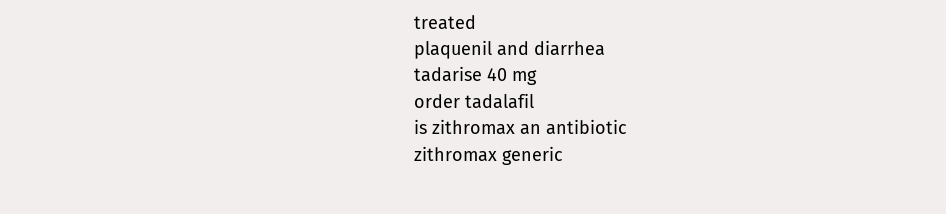treated
plaquenil and diarrhea
tadarise 40 mg
order tadalafil
is zithromax an antibiotic
zithromax generic